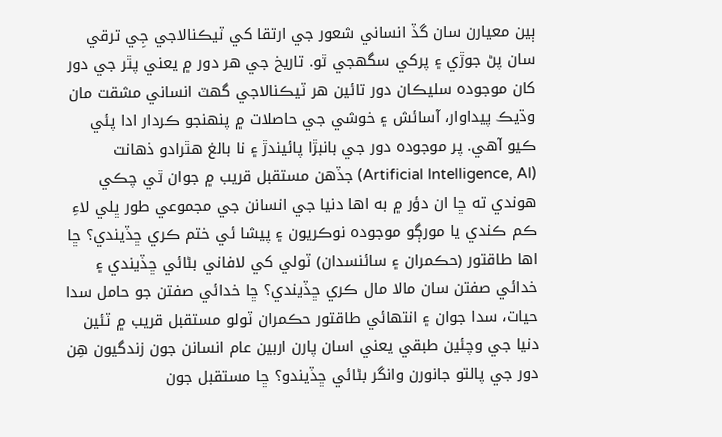ٻين معيارن سان گڏ انساني شعور جي ارتقا کي ٽيڪنالاجي جِي ترقي سان پڻ جوڙي ۽ پرکي سگهجي ٿو. تاريخ جي هر دور ۾ يعني پٿر جي دور کان موجوده سليڪان دور تائين هر ٽيڪنالاجي گهٽ انساني مشقت مان وڌيڪ پيداوار، آسائش ۽ خوشي جي حاصلات ۾ پنهنجو ڪردار ادا پئي ڪيو آهي. پر موجوده دور جي بانبڙا پائيندڙ ۽ نا بالغ هٿرادو ذهانت (Artificial Intelligence, AI) جڏهن مستقبل قريب ۾ جوان ٿي چڪي هوندي ته ڇا ان دؤر ۾ به اها دنيا جي انسانن جي مجموعي طور ڀلي لاءِ ڪم ڪندي يا مورڳو موجوده نوڪريون ۽ پيشا ئي ختم ڪري ڇڏيندي؟ ڇا اها طاقتور (حڪمران ۽ سائنسدان) ٽولي کي لافاني بڻائي ڇڏيندي ۽ خدائي صفتن سان مالا مال ڪري ڇڏيندي؟ ڇا خدائي صفتن جو حامل سدا حيات، سدا جوان ۽ انتهائي طاقتور حڪمران ٽولو مستقبل قريب ۾ ٽئين دنيا جي وچئين طبقي يعني اسان پارن اربين عام انسانن جون زندگيون هِن دور جي پالتو جانورن وانگر بڻائي ڇڏيندو؟ ڇا مستقبل جون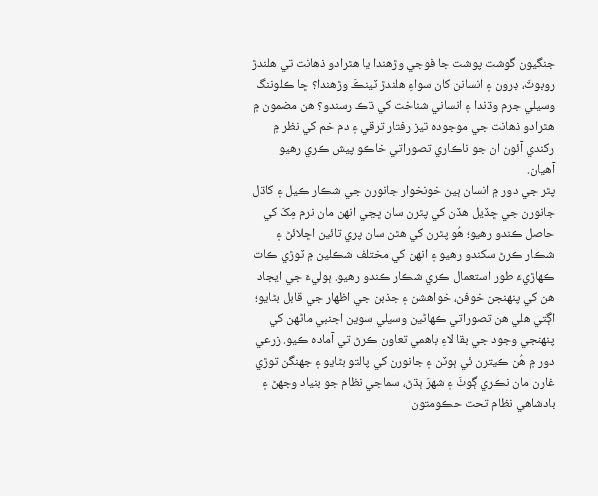جنگيون گوشت پوشت جا فوجي وڙهندا يا هٿرادو ذهانت تي هلندڙ روبوٽَ، ڊرون ۽ انسانن کان سواءِ هلندڙ ٽينڪَ وڙهندا؟ ڇا ڪلوننگ وسيلي جرم وڌندا ۽ انساني شناخت کي ڌڪ رسندو؟ هن مضمون ۾ هٿرادو ذهانت جي موجوده تيز رفتار ترقي ۽ دم خم کي نظر ۾ رکندي آئون ان جو ناڪاري تصوراتي خاڪو پيش ڪري رهيو آهيان.
پٿر جي دور ۾ انسان ٻين خونخوار جانورن جي شڪار ڪيل ۽ کاڌل جانورن جي ڇڏيل هڏن کي پٿرن سان ڀڃي انهن مان نرم مِکَ کي حاصل ڪندو رهيو؛ هُو پٿرن کي هٿن سان پري تائين اڇلائڻ ۽ شڪار ڪرڻ سکندو رهيو ۽ انهن کي مختلف شڪلين ۾ ٽوڙي ڪات ڪهاڙيءَ طور استعمال ڪري شڪار ڪندو رهيو. ٻوليءَ جي ايجاد هن کي پنهنجن خوفن، خواهشن ۽ جذبن جي اظهار جي قابل بڻايو؛ اڳتي هلي هن تصوراتي ڪهاڻين وسيلي سوين اجنبي ماڻهن کي پنهنجي وجود جي بقا لاءِ باهمي تعاون ڪرڻ تي آماده ڪيو. زرعي دور ۾ هُن ڪيترن ئي ٻوٽن ۽ جانورن کي پالتو بڻايو ۽ جهنگن توڙي غارن مان نڪري ڳوٺَ ۽ شهرَ ٻڌڻ، سماجي نظام جو بنياد وجهڻ ۽ بادشاهي نظام تحت حڪومتون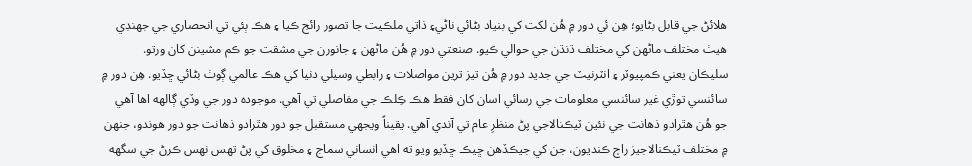هلائڻ جي قابل بڻايو؛ هِن ئي دور ۾ هُن لکت کي بنياد بڻائي ناڻي۽ ذاتي ملڪيت جا تصور رائج ڪيا ۽ هڪ ٻئي تي انحصاري جي جهنڊي هيٺ مختلف ماڻهن کي مختلف ڌنڌن جي حوالي ڪيو. صنعتي دور ۾ هُن ماڻهن ۽ جانورن جي مشقت جو ڪم مشينن کان ورتو. سليڪان يعني ڪمپيوٽر ۽ انٽرنيٽ جي جديد دور ۾ هُن تيز ترين مواصلات ۽ رابطي وسيلي دنيا کي هڪ عالمي ڳوٺ بڻائي ڇڏيو. هِن دور ۾ سائنسي توڙي غير سائنسي معلومات جي رسائي اسان کان فقط هڪ ڪِلڪ جي مفاصلي تي آهي. موجوده دور جي وڏي ڳالهه اها آهي جو هُن هٿرادو ذهانت جي نئين ٽيڪنالاجي پڻ منظرِ عام تي آندي آهي. يقيناً ويجهي مستقبل جو دور هٿرادو ذهانت جو دور هوندو، جنهن ۾ مختلف ٽيڪنالاجيز راڄ ڪنديون، جن کي جيڪڏهن ڇيڪ ڇڏيو ويو ته اهي انساني سماج ۽ مخلوق کي پڻ تهس نهس ڪرڻ جي سگهه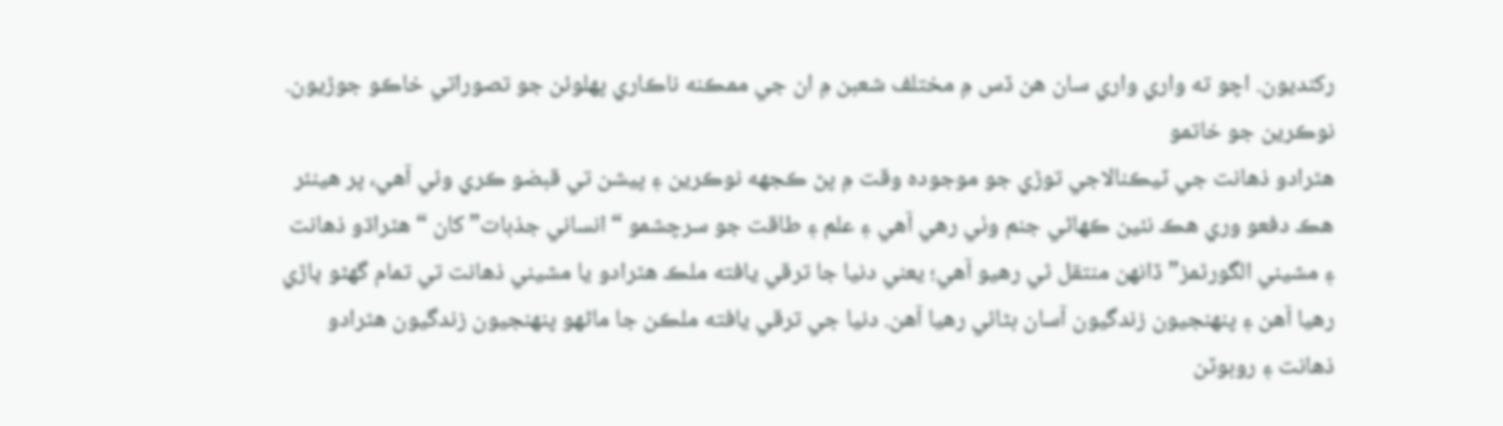رکنديون. اچو ته واري واري سان هن ڏس ۾ مختلف شعبن ۾ ان جي ممڪنه ناڪاري پهلوئن جو تصوراتي خاڪو جوڙيون.
نوڪرين جو خاتمو
هٿرادو ذهانت جي ٽيڪنالاجي توڙي جو موجوده وقت ۾ پڻ ڪجهه نوڪرين ۽ پيشن تي قبضو ڪري وئي آهي، پر هينئر هڪ دفعو وري هڪ نئين ڪهاڻي جنم وٺي رهي آهي ۽ علم ۽ طاقت جو سرچشمو “انساني جذبات” کان “هٿراڌو ذهانت ۽ مشيني الگورٿمز” ڏانهن منتقل ٿي رهيو آهي؛ يعني دنيا جا ترقي يافته ملڪ هٿرادو يا مشيني ذهانت تي تمام گھڻو ڀاڙي رهيا آهن ۽ پنهنجيون زندگيون آسان بڻائي رهيا آهن. دنيا جي ترقي يافته ملڪن جا ماڻهو پنهنجيون زندگيون هٿرادو ذهانت ۽ روبوٽن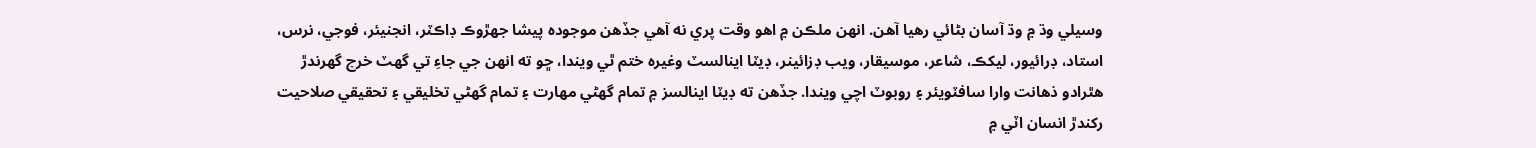وسيلي وڌ ۾ وڌ آسان بڻائي رهيا آهن. انهن ملڪن ۾ اهو وقت پري نه آهي جڏهن موجوده پيشا جهڙوڪ ڊاڪٽر، انجنيئر، فوجي، نرس، استاد، ڊرائيور، ليکڪ، شاعر، موسيقار، ويب ڊزائينر، ڊيٽا اينالسٽ وغيره ختم ٿي ويندا، ڇو ته انهن جي جاءِ تي گهٽ خرچ گھرندڙ هٿرادو ذهانت وارا سافٽويئر ۽ روبوٽ اچي ويندا. جڏهن ته ڊيٽا اينالسز ۾ تمام گھڻي مهارت ۽ تمام گھڻي تخليقي ۽ تحقيقي صلاحيت رکندڙ انسان اٽي ۾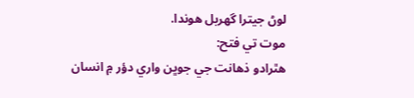لوڻ جيترا گهربل هوندا.
موت تي فتح:
هٿرادو ذهانت جي جوڀن واري دؤر ۾ انسان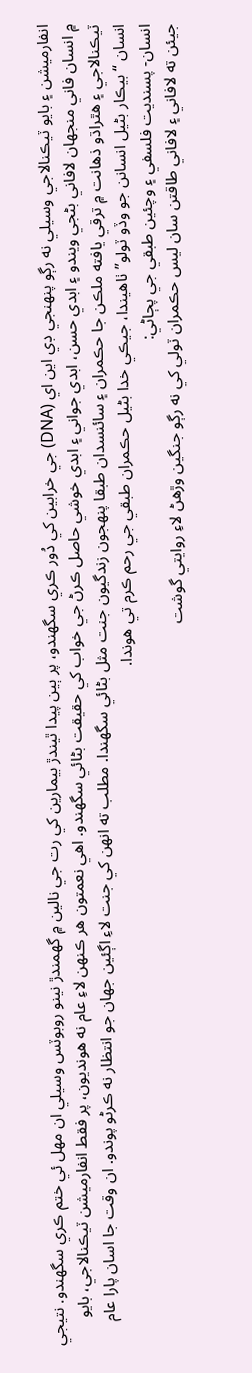انفارميشن ۽ بايو ٽيڪنالاجي وسيلي نه رڳو پنهنجي ڊي اين اي (DNA) جي خرابين کي دُور ڪري سگھندو، پر ٻين پيدا ٿيندڙ بيمارين کي رت جي نالين ۾ گھمندڙ نينو روبوٽس وسيلي ان مهل ئي ختم ڪري سگھندو. نتيجي ۾ انسان فاني منجھان لافاني بڻجي ويندو ۽ ابدي حسن، ابدي جواني ۽ ابدي خوشي حاصل ڪرڻ جي خواب کي حقيقت بڻائي سگھندو. اهي نعمتون هر ڪنهن لاءِ عام نه هونديون، پر فقط انفارميشن ٽيڪنالاجي، بايو ٽيڪنالاجي ۽ هٿراڌو ذهانت ۾ ترقي يافته ملڪن جا حڪمران ۽ سائنسدان طبقا پنهجون زندگيون جنت مثل بڻائي سگھندا. مطلب ته انهن کي جنت لاءِ اڳئين جهان جو انتظار نه ڪرڻو پوندو. ان وقت جا اسان پارا عام انسان “بيڪار بڻيل انسانن جو وڏو ٽولو” ٺاهيندا، جيڪي خدا بڻيل حڪمران طبقي جي رحم ڪرم تي هوندا.
انسان- پسنديت فلسفي ۽ وچئين طبقي جي پڄاڻي:
جيئن ته لافاني ۽ لافاني طاقتن سان ليس حڪمران ٽولي کي نه رڳو جنگين وڙهڻ لاءِ روايتي گوشت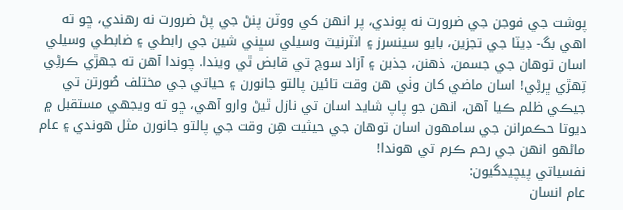پوشت جي فوجن جي ضرورت نه پوندي، پر انهن کي ووٽن پنڻ جي پڻ ضرورت نه رهندي، ڇو ته اهي بگ- ڊيٽا جي تجزين، بايو سينسرز ۽ انٽرنيٽ وسيلي سڀني شين جي رابطي ۽ ضابطي وسيلي اسان توهان جي جسمن، ذهنن، جذبن ۽ آزاد سوچ تي قابض ٿي ويندا. چوندا آهن ته جهڙي ڪرڻِي تِهڙي ڀرڻِي! اسان ماضي کان وٺي هن وقت تائين پالتو جانورن ۽ حياتي جي مختلف صُورتن تي جيڪي ظلم ڪيا آهن، انهن جو پاپ شايد اسان تي نازل ٿيڻ وارو آهي، ڇو ته ويجھي مستقبل ۾ ديوتا حڪمرانن جي سامهون اسان توهان جي حيثيت هِن وقت جي پالتو جانورن مثل هوندي ۽ عام ماڻهو انهن جي رحم ڪرم تي هوندا!
نفسياتي پيچيدگيون:
عام انسان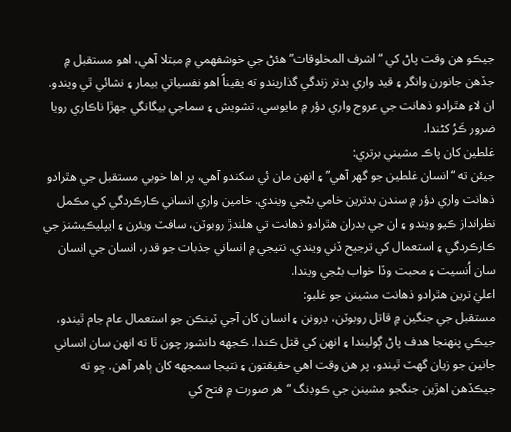جيڪو هن وقت پاڻ کي “اشرف المخلوقات” هئڻ جي خوشفهمي ۾ مبتلا آهي، اهو مستقبل ۾ جڏهن جانورن وانگر ۽ قيد واري بدتر زندگي گذاريندو ته يقيناً اهو نفسياتي بيمار ۽ نشائي ٿي ويندو. ان لاءِ هٿرادو ذهانت جي عروج واري دؤر ۾ مايوسي، تشويش ۽ سماجي بيگانگي جهڙا ناڪاري رويا ضرور ڪَرُ کڻندا.
غلطين کان پاڪ مشيني برتري:
جيئن ته “انسان غلطين جو گهر آهي” ۽ انهن مان ئي سکندو آهي، پر اها خوبي مستقبل جي هٿرادو ذهانت واري دؤر ۾ سندن بدترين خامي بڻجي ويندي. خامين واري انساني ڪارڪردگي کي مڪمل نظرانداز ڪيو ويندو ۽ ان جي بدران هٿرادو ذهانت تي هلندڙ روبوٽن، سافٽ ويئرن ۽ ايپليڪيشنز جي ڪارڪردگي ۽ استعمال کي ترجيح ڏني ويندي. نتيجي ۾ انساني جذبات جو قدر، انسان جي انسان سان اُنسيت ۽ محبت وڏا خواب بڻجي ويندا.
اعليٰ ترين هٿرادو ذهانت مشينن جو غلبو:
مستقبل جي جنگين ۾ قاتل روبوٽن، ڊرونن ۽ انسان کان آجي ٽينڪن جو استعمال عام جام ٿيندو، جيڪي پنهنجا هدف پاڻ ڳوليندا ۽ انهن کي قتل ڪندا. ڪجهه دانشور چون ٿا ته انهن سان انساني جانين جو زيان گهٽ ٿيندو، پر هن وقت اهي حقيقتون ۽ نتيجا سمجهه کان ٻاهر آهن. ڇو ته جيڪڏهن اهڙين جنگجو مشينن جي ڪوڊنگ “هر صورت ۾ فتح کي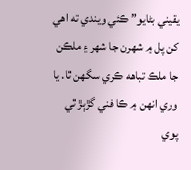يقيني بڻايو” ڪئي ويندي ته اهي کن پل ۾ شهرن جا شهر ۽ ملڪن جا ملڪ تباهه ڪري سگهن ٿا. يا وري انهن ۾ ڪا فني گڙٻڙ ٿي پوي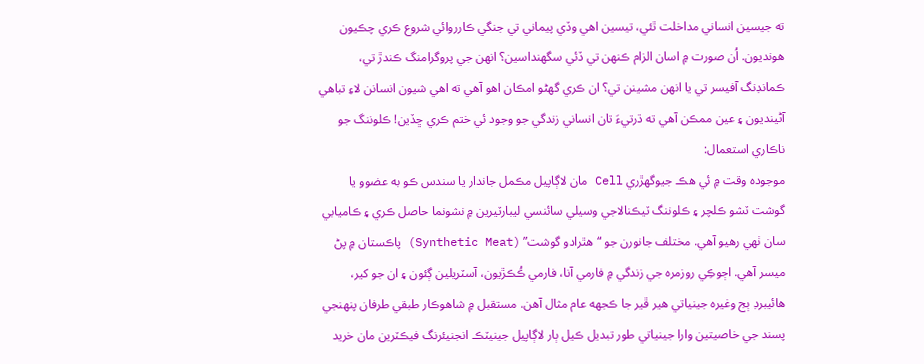ته جيسين انساني مداخلت ٿئي، تيسين اهي وڏي پيماني تي جنگي ڪارروائي شروع ڪري چڪيون هونديون. اُن صورت ۾ اسان الزام ڪنهن تي ڏئي سگهنداسين؟ انهن جي پروگرامنگ ڪندڙ تي، ڪمانڊنگ آفيسر تي يا انهن مشينن تي؟ ان ڪري گھڻو امڪان اهو آهي ته اهي شيون انسانن لاءِ تباهي آڻينديون ۽ عين ممڪن آهي ته ڌرتيءَ تان انساني زندگي جو وجود ئي ختم ڪري ڇڏين! ڪلوننگ جو ناڪاري استعمال:
موجوده وقت ۾ ئي هڪ جيوگهڙري Cell مان لاڳاپيل مڪمل جاندار يا سندس ڪو به عضوو يا گوشت ٽشو ڪلچر ۽ ڪلوننگ ٽيڪنالاجي وسيلي سائنسي ليبارٽيرين ۾ نشونما حاصل ڪري ۽ ڪاميابي سان ٺهي رهيو آهي. مختلف جانورن جو “هٿرادو گوشت” (Synthetic Meat) پاڪستان ۾ پڻ ميسر آهي. اڄوڪِي روزمره جي زندگي ۾ فارمي آنا، فارمي ڪُڪڙيون، آسٽريلين ڳئون ۽ ان جو کير، هائيبرڊ ٻج وغيره جينياتي هير ڦير جا ڪجهه عام مثال آهن. مستقبل ۾ شاهوڪار طبقي طرفان پنهنجي پسند جي خاصيتين وارا جينياتي طور تبديل ڪيل ٻار لاڳاپيل جينيٽڪ انجنيئرنگ فيڪٽرين مان خريد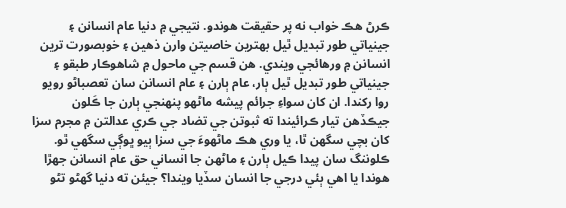ڪرڻ هڪ خواب نه پر حقيقت هوندو. نتيجي ۾ دنيا عام انسانن ۽ جينياتي طور تبديل ٿيل بهترين خاصيتن وارن ذهين ۽ خوبصورت ترين انسانن ۾ ورهائجي ويندي. هن قسم جي ماحول ۾ شاهوڪار طبقو ۽ جينياتي طور تبديل ٿيل ٻار، عام ٻارن ۽ عام انسانن سان تعصباڻو رويو روا رکندا. ان کان سواءِ جرائم پيشه ماڻهو پنهنجي ٻارن جا ڪَلون جيڪڏهن تيار ڪرائيندا ته ثبوتن جي تضاد جي ڪري عدالتن ۾ مجرم سزا کان بچي سگهن ٿا، يا وري هڪ ماڻهوءَ جي سزا ٻيو ڀوڳي سگهي ٿو. ڪلوننگ سان پيدا ڪيل ٻارن ۽ ماڻهن جا انساني حق عام انسانن جهڙا هوندا يا اهي ٻئي درجي جا انسان سڏيا ويندا؟ جيئن ته دنيا گھڻو تڻو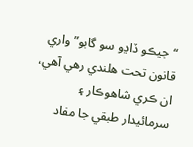“جيڪو ڏاڍو سو گابو” واري قانون تحت هلندي رهي آهي، ان ڪري شاهوڪار ۽ سرمائيدار طبقي جا مفاد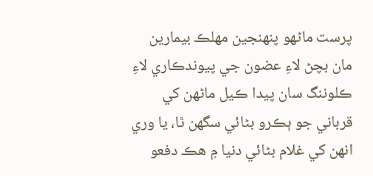پرست ماڻهو پنهنجين مهلڪ بيمارين مان بچڻ لاءِ عضون جي پيوندڪاري لاءِ ڪلوننگ سان پيدا ڪيل ماڻهن کي قرباني جو ٻڪرو بڻائي سگهن ٿا، يا وري انهن کي غلام بڻائي دنيا ۾ هڪ دفعو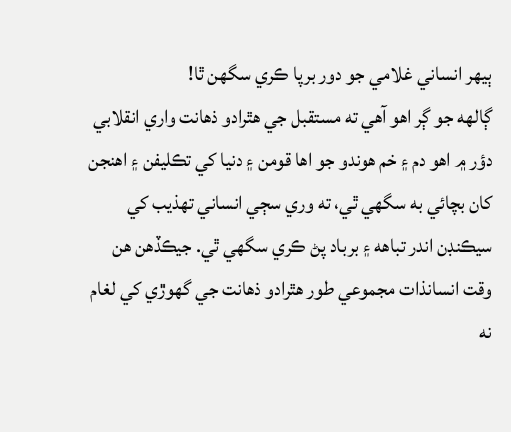ٻيهر انساني غلامي جو دور برپا ڪري سگهن ٿا!
ڳالهه جو ڳر اهو آهي ته مستقبل جي هٿرادو ذهانت واري انقلابي دؤر ۾ اهو دم ۽ خم هوندو جو اها قومن ۽ دنيا کي تڪليفن ۽ اهنجن کان بچائي به سگهي ٿي، ته وري سڄي انساني تهذيب کي سيڪنڊن اندر تباهه ۽ برباد پڻ ڪري سگهي ٿي. جيڪڏهن هن وقت انسانذات مجموعي طور هٿرادو ذهانت جي گهوڙي کي لغام نه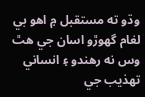وڌو ته مستقبل ۾ اهو بي لغام گھوڙو اسان جي هٿ وس نه رهندو ۽ انساني تهذيب جي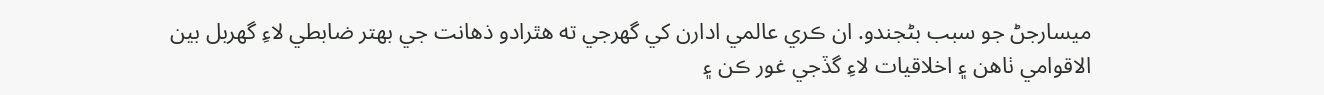ميسارجڻ جو سبب بڻجندو. ان ڪري عالمي ادارن کي گهرجي ته هٿرادو ذهانت جي بهتر ضابطي لاءِ گهربل بين الاقوامي ٺاهن ۽ اخلاقيات لاءِ گڏجي غور ڪن ۽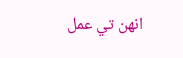انهن تي عمل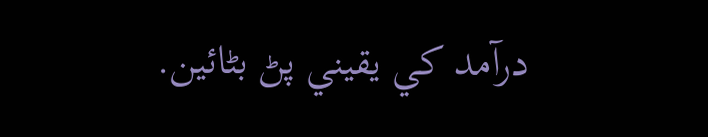درآمد کي يقيني پڻ بڻائين.